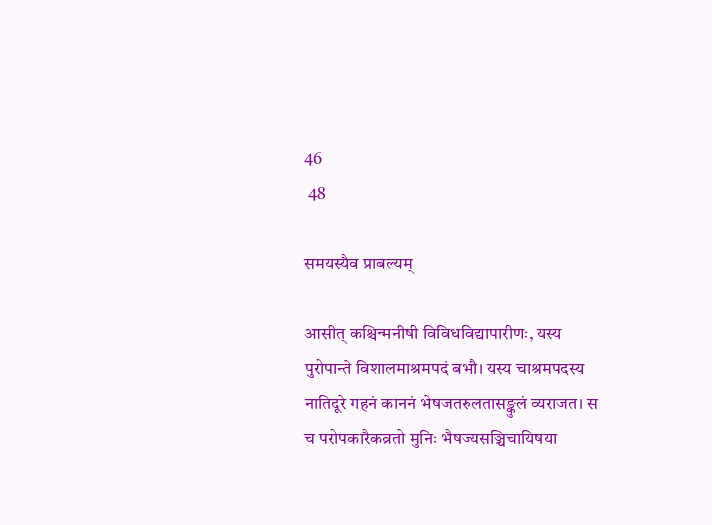46
 48

समयस्यैव प्राबल्यम्

आसीत् कश्चिन्मनीषी विविधविद्यापारीणः, यस्य पुरोपान्ते विशालमाश्रमपदं बभौ। यस्य चाश्रमपदस्य नातिदूरे गहनं काननं भेषजतरुलतासङ्कुलं व्यराजत। स च परोपकारैकव्रतो मुनिः भैषज्यसञ्चिचायिषया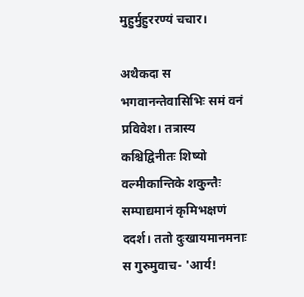मुहुर्मुहुररण्यं चचार।

अथैकदा स भगवानन्तेवासिभिः समं वनं प्रविवेश। तत्रास्य कश्चिद्विनीतः शिष्यो वल्मीकान्तिके शकुन्तैः सम्पाद्यमानं कृमिभक्षणं ददर्श। ततो दुःखायमानमनाः स गुरुमुवाच- 'आर्य!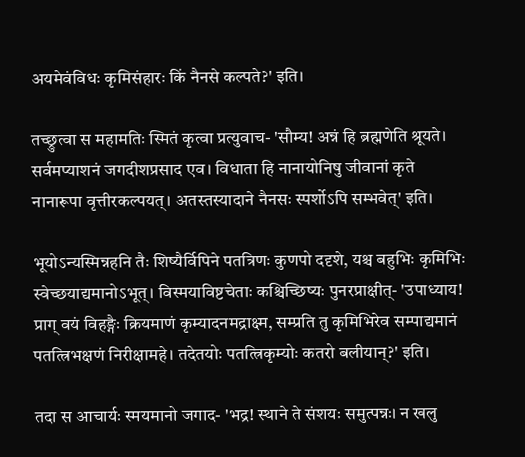अयमेवंविधः कृमिसंहारः किं नैनसे कल्पते?' इति।

तच्छ्रुत्वा स महामतिः स्मितं कृत्वा प्रत्युवाच- 'सौम्य! अन्नं हि ब्रह्मणेति श्रूयते। सर्वमप्याशनं जगदीशप्रसाद एव। विधाता हि नानायोनिषु जीवानां कृते नानारूपा वृत्तीरकल्पयत्। अतस्तस्यादाने नैनसः स्पर्शोऽपि सम्भवेत्' इति।

भूयोऽन्यस्मिन्नहनि तैः शिष्यैर्विपिने पतत्रिणः कुणपो ददृशे, यश्च बहुभिः कृमिभिः स्वेच्छयाद्यमानोऽभूत्। विस्मयाविष्टचेताः कश्चिच्छिष्यः पुनरप्राक्षीत्- 'उपाध्याय! प्राग् वयं विहङ्गैः क्रियमाणं कृम्यादनमद्राक्ष्म, सम्प्रति तु कृमिभिरेव सम्पाद्यमानं पतत्त्रिभक्षणं निरीक्षामहे। तदेतयोः पतत्त्रिकृम्योः कतरो बलीयान्?' इति।

तदा स आचार्यः स्मयमानो जगाद- 'भद्र! स्थाने ते संशयः समुत्पन्नः। न खलु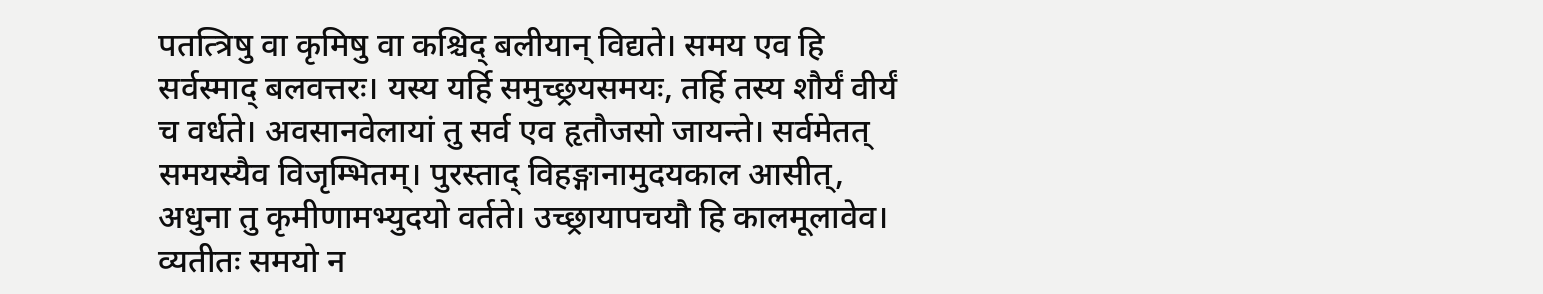पतत्त्रिषु वा कृमिषु वा कश्चिद् बलीयान् विद्यते। समय एव हि सर्वस्माद् बलवत्तरः। यस्य यर्हि समुच्छ्रयसमयः, तर्हि तस्य शौर्यं वीर्यं च वर्धते। अवसानवेलायां तु सर्व एव हृतौजसो जायन्ते। सर्वमेतत् समयस्यैव विजृम्भितम्। पुरस्ताद् विहङ्गानामुदयकाल आसीत्, अधुना तु कृमीणामभ्युदयो वर्तते। उच्छ्रायापचयौ हि कालमूलावेव। व्यतीतः समयो न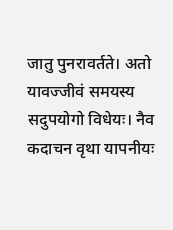जातु पुनरावर्तते। अतो यावज्जीवं समयस्य सदुपयोगो विधेयः। नैव कदाचन वृथा यापनीयः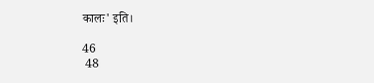कालः' इति।

46
 48